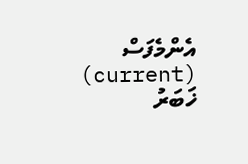އެންމެފަސް (current) ޚަބަރު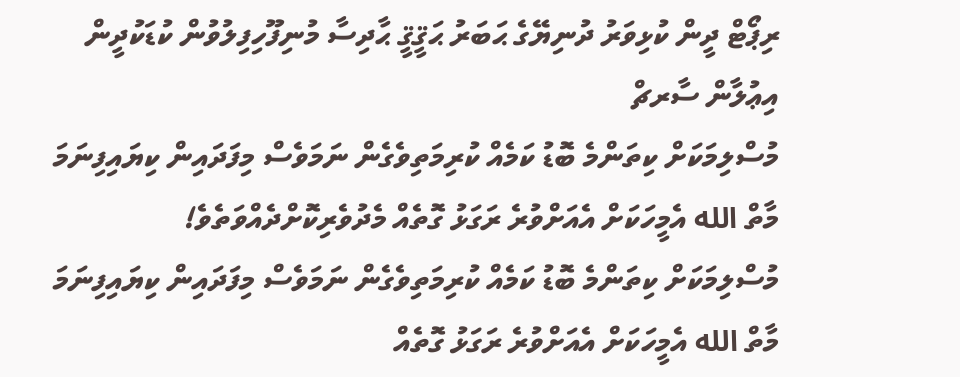ރިޕޯޓް ދީން ކުޅިވަރު ދުނިޔޭގެ ޙަބަރު ޙަޤީޤީ ޙާދިސާ މުނިފޫހިފިލުވުން ކުޑަކުދީން އިޢުލާން ސާރޗް
މުސްލިމަކަށް ކިތަންމެ ބޮޑު ކަމެއް ކުރިމަތިވެގެން ނަމަވެސް މިފަދައިން ކިޔައިފިނަމަ މާތް الله އެމީހަކަށް އެއަށްވުރެ ރަގަޅު ގޮތެއް މެދުވެރިކޮށްދެއްވަތެވެ!
މުސްލިމަކަށް ކިތަންމެ ބޮޑު ކަމެއް ކުރިމަތިވެގެން ނަމަވެސް މިފަދައިން ކިޔައިފިނަމަ މާތް الله އެމީހަކަށް އެއަށްވުރެ ރަގަޅު ގޮތެއް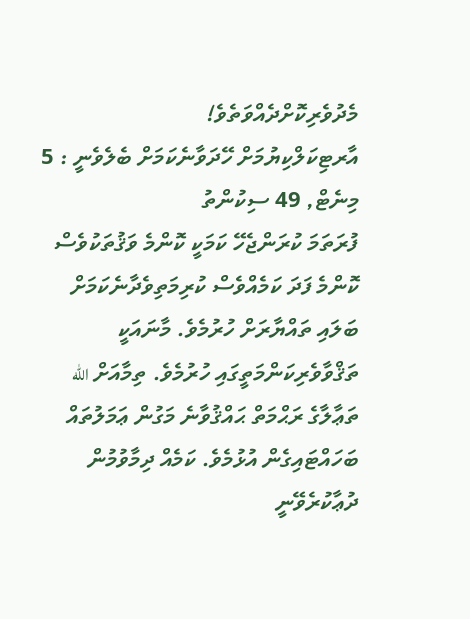މެދުވެރިކޮށްދެއްވަތެވެ!
އާރޓިކަލްކިޔުމަށް ހޭދަވާނެކަމަށް ބެލެވެނީ : 5 މިނެޓް, 49 ސިކުންތު
ފުރަތަމަ ކުރަންޖެހޭ ކަމަކީ ކޮންމެ ވަޤުތަކުވެސް ކޮންމެ ފަދަ ކަމެއްވެސް ކުރިމަތިވެދާނެކަމަށް ބަލައި ތައްޔާރަށް ހުރުމެވެ. މާނައަކީ ތަޤްވާވެރިކަންމަތީގައި ހުރުމެވެ. ތިމާއަށް الله ތަޢާލާގެ ރަޙްމަތް ޙައްޤުވާނެ މަގުން ޢަމަލުތައް ބަހައްޓައިގެން އުޅުމެވެ. ކަމެއް ދިމާވުމުން ދުޢާކުރެވޭނީ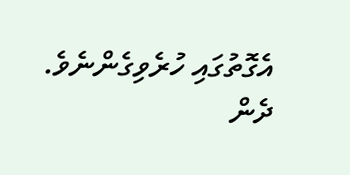އެގޮތުގައި ހުރެވިގެންނެވެ.
ދެން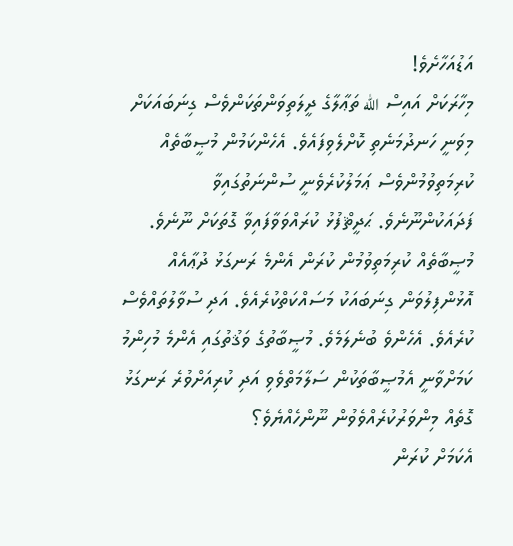އަޑުއަހާށެވެ!
މިހާރަކަށް އައިސް الله ތަޢާލާގެ ދީލަތިވަންތަކަންވެސް ގިނަބައަކަށް މިވަނީ ހަނދުމަނެތި ކޮށްލެވިފައެވެ. އެހެންކަމުން މުޞީބާތެއް ކުރިމަތިވުމުންވެސް ޢަމަލުކުރެވެނީ ސުންނަތުގައިވާ ފަދައަކުންނޫނެވެ. ޙަދީޘްފުޅު ކުރައްވަވާފައިވާ ގޮތަކަށް ނޫނެވެ.
މުޞީބާތެއް ކުރިމަތިވުމުން ކުރަން އެންމެ ރަނގަޅު ދުޢާއެއް އޮޅުންފިލުވަން ގިނަބައަކު މަސައްކަތްކުރެއެވެ. އަދި ސުވާލުތައްވެސް ކުރެއެވެ. އެހެންވެ ބުނެލަމެވެ. މުޞީބާތުގެ ވަޤުތުގައި އެންމެ މުހިންމު ކަމަށްވާނީ އެމުޞީބާތަކުން ސަލާމަތްވެވި އަދި ކުރިއަށްވުރެ ރަނގަޅު ގޮތެއް މިންވަރުކުރެއްވެވުން ނޫންހެއްޔެވެ؟
އެކަމަށް ކުރަން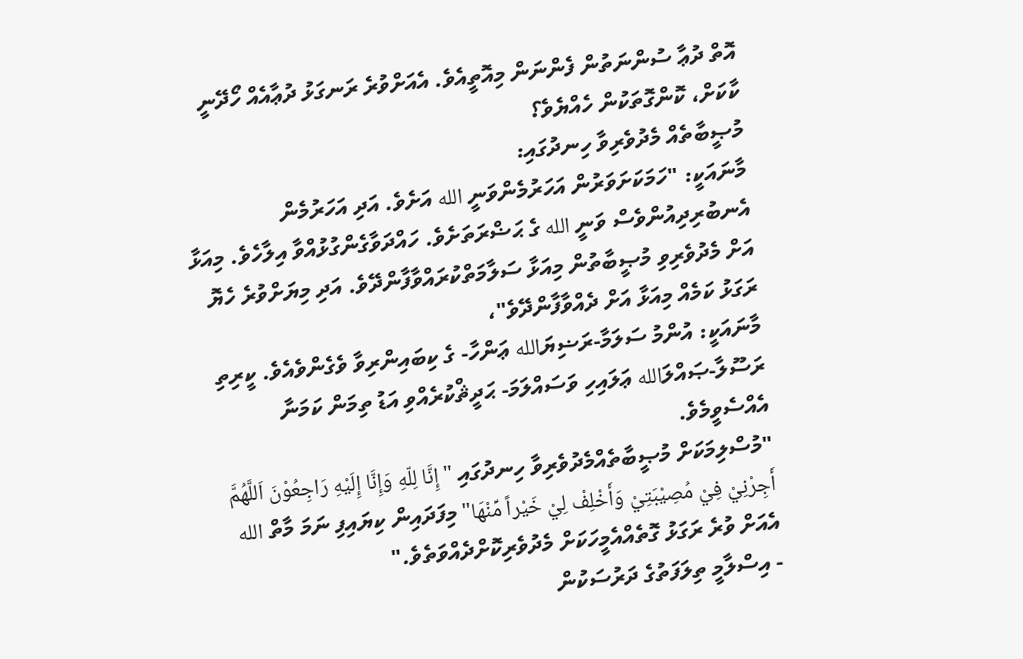އޮތް ދުޢާ ސުންނަތުން ފެންނަން މިއޮތީއެވެ. އެއަށްވުރެ ރަނގަޅު ދުޢާއެއް ހޯދޭނީ ކާކަށް، ކޮންގޮތަކުން ހެއްޔެވެ؟
މުޞީބާތެއް މެދުވެރިވާ ހިނދުގައި:
މާނައަކީ: "ހަމަކަށަވަރުން އަހަރުމެންވަނީ الله އަށެވެ. އަދި އަހަރުމެން އެނބުރިދިއުންވެސް ވަނީ الله ގެ ޙަޟްރަތަށެވެ. ހައްދަވާގެންގުޅުއްވާ އިލާހެވެ. މިއަޅާ އަށް މެދުވެރިވި މުޞީބާތުން މިއަޅާ ސަލާމަތްކުރައްވާފާންދޭވެ. އަދި މިޔަށްވުރެ ހެޔޮ ރަގަޅު ކަމެއް މިއަޅާ އަށް ދެއްވާފާންދޭވެ"،
މާނައަކީ: އުންމު ސަލަމާ-ރަޟިޔަالله ޢަންހާ- ގެ ކިބައިންރިވާ ވެގެންވެއެވެ. ކީރިތި ރަސޫލާ-ޞައްލަالله ޢަލައިހި ވަސައްލަމަ- ޙަދީޘްކުރެއްވި އަޑު ތިމަން ކަމަނާ އެއްސެވީމެވެ.
"މުސްލިމަކަށް މުޞީބާތެއްމެދުވެރިވާ ހިނދުގައި "إِنَّا لِلّهِ وَإِنَّا إِلَيْهِ رَاجِعُوْنَ اَللَّهُمَّ أَجِرْنِيْ فِيْ مُصِيْبَتِيْ وَأَخْلِفْ لِيْ خَيْراً مِّنْهَا" މިފަދައިން ކިޔައިފި ނަމަ މާތް الله އެއަށް ވުރެ ރަގަޅު ގޮތެއްއެމީހަކަށް މެދުވެރިކޮށްދެއްވަތެވެ."
- އިސްލާމީ ތިލަފަތުގެ ދަރުސަކުން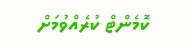ކޮމެންޓް ކުރެއްވުމަށް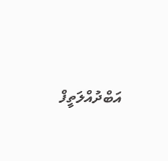އަބްދުއްލަތީފް